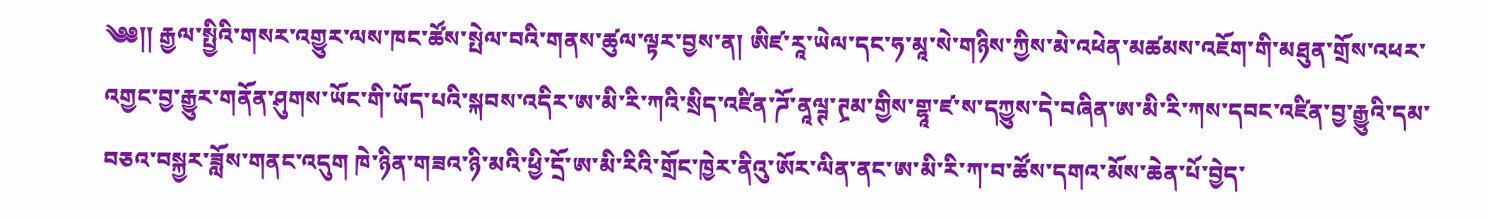༄༅།། རྒྱལ་སྤྱིའི་གསར་འགྱུར་ལས་ཁང་ཚོས་སྤེལ་བའི་གནས་ཚུལ་ལྟར་བྱས་ན། ཨིཛ་རཱ་ཡེལ་དང་ཧ་མཱ་སེ་གཉིས་ཀྱིས་མེ་འཕེན་མཚམས་འཇོག་གི་མཐུན་གྲོས་འཕར་འགྱང་བྱ་རྒྱུར་གནོན་ཤུགས་ཡོང་གི་ཡོད་པའི་སྐབས་འདིར་ཨ་མི་རི་ཀའི་སྲིད་འཛིན་ཌོ་ནཱལྚ་ཊྲམ་གྱིས་གྷཱ་ཛ་ས་དཀྱུས་དེ་བཞིན་ཨ་མི་རི་ཀས་དབང་འཛིན་བྱ་རྒྱུའི་དམ་བཅའ་བསྐྱར་ཟློས་གནང་འདུག ཁེ་ཉིན་གཟའ་ཉི་མའི་ཕྱི་དྲོ་ཨ་མི་རིའི་གྲོང་ཁྱེར་ནིའུ་ཨོར་ལིན་ནང་ཨ་མི་རི་ཀ་བ་ཚོས་དགའ་མོས་ཆེན་པོ་བྱེད་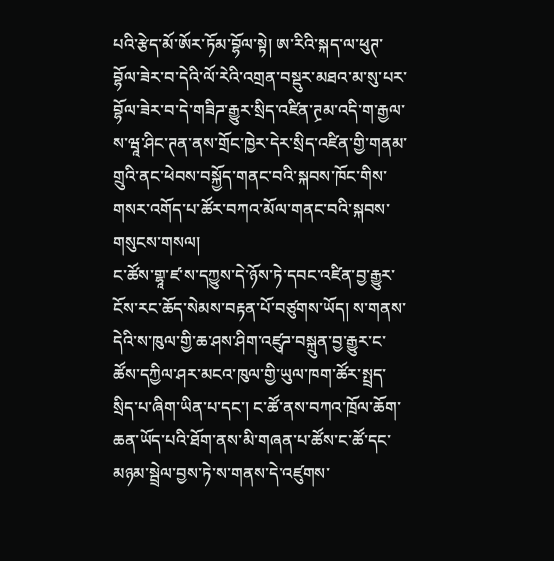པའི་རྩེད་མོ་ཨོར་ཏོམ་བྷོལ་སྟེ། ཨ་རིའི་སྐད་ལ་ཕུཊ་བྷོལ་ཟེར་བ་དེའི་ལོ་རེའི་འགྲན་བསྡུར་མཐའ་མ་སུ་པར་བྷོལ་ཟེར་བ་དེ་གཟིཌ་རྒྱུར་སྲིད་འཛིན་ཊྲམ་འདི་ག་རྒྱལ་ས་ཝཱ་ཤིང་ཊན་ནས་གྲོང་ཁྱེར་དེར་སྲིད་འཛིན་གྱི་གནམ་གྲུའི་ནང་ཕེབས་བསྐྱོད་གནང་བའི་སྐབས་ཁོང་གིས་གསར་འགོད་པ་ཚོར་བཀའ་མོལ་གནང་བའི་སྐབས་གསུངས་གསལ།
ང་ཚོས་གྷཱ་ཛ་ས་དཀྱུས་དེ་ཉོས་ཏེ་དབང་འཛིན་བྱ་རྒྱུར་ངོས་རང་ཆོད་སེམས་བརྟན་པོ་བཙུགས་ཡོད། ས་གནས་དེའི་ས་ཁུལ་གྱི་ཆ་ཤས་ཤིག་འཛུཌ་བསྐྲུན་བྱ་རྒྱུར་ང་ཚོས་དཀྱིལ་ཤར་མངའ་ཁུལ་གྱི་ཡུལ་ཁག་ཚོར་སྤྲད་སྲིད་པ་ཞིག་ཡིན་པ་དང་། ང་ཚོ་ནས་བཀའ་ཁྲོལ་ཆོག་ཆན་ཡོད་པའི་ཐོག་ནས་མི་གཞན་པ་ཚོས་ང་ཚོ་དང་མཉམ་སྦྲེལ་བྱས་ཏེ་ས་གནས་དེ་འཛུགས་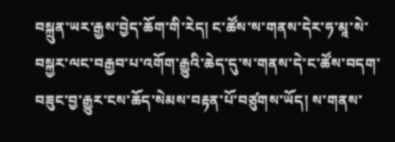བསྐྲུན་ཡར་རྒྱས་བྱེད་ཆོག་གི་རེད། ང་ཚོས་ས་གནས་དེར་ཧ་མཱ་སེ་བསྐྱར་ལང་བརྒྱབ་པ་འགོག་རྒྱུའི་ཆེད་དུ་ས་གནས་དེ་ང་ཚོས་བདག་བཟུང་བྱ་རྒྱུར་ངས་ཆོད་སེམས་བརྟན་པོ་བཙུགས་ཡོད། ས་གནས་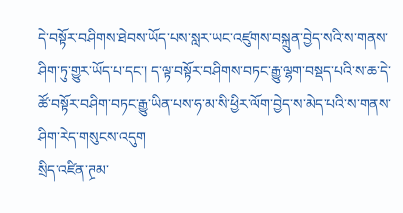དེ་བསྟོར་བཤིགས་ཐེབས་ཡོད་པས་སླར་ཡང་འཛུགས་བསྐྲུན་བྱེད་སའི་ས་གནས་ཤིག་ཏུ་གྱུར་ཡོད་པ་དང་། ད་ལྟ་བསྟོར་བཤིགས་བཏང་རྒྱུ་ལྷག་བསྡད་པའི་ས་ཆ་དེ་ཚོ་བསྟོར་བཤིག་བཏང་རྒྱུ་ཡིན་པས་ཧ་མ་སི་ཕྱིར་ལོག་བྱེད་ས་མེད་པའི་ས་གནས་ཤིག་རེད་གསུངས་འདུག
སྲིད་འཛིན་ཊྲམ་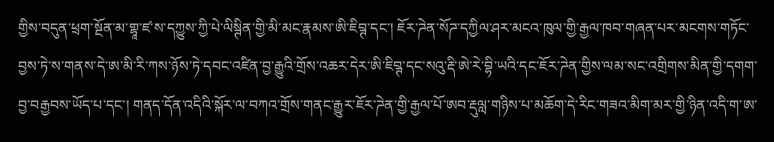གྱིས་བདུན་ཕྲག་སྔོན་མ་གྷཱ་ཛ་ས་དཀྱུས་ཀྱི་པེ་ལིསྚིན་གྱི་མི་མང་རྣམས་ཨི་ཇིབྚ་དང་། ཇོར་ཌེན་སོཌ་དཀྱིལ་ཤར་མངའ་ཁུལ་གྱི་རྒྱལ་ཁབ་གཞན་པར་མངགས་གཏོང་བྱས་ཏེ་ས་གནས་དེ་ཨ་མི་རི་ཀས་ཉོས་ཏེ་དབང་འཛིན་བྱ་རྒྱུའི་གྲོས་འཆར་དེར་ཨི་ཇིབྚ་དང་སའུ་རྡི་ཨེ་རེ་བྷི་ཡའི་དང་ཇོར་ཌེན་གྱིས་ལམ་སང་འགྲིགས་མིན་གྱི་དགག་བྱ་བརྒྱབས་ཡོད་པ་དང་། གནད་དོན་འདིའི་སྐོར་ལ་བཀའ་གྲོས་གནང་རྒྱུར་ཇོར་ཌེན་གྱི་རྒྱལ་པོ་ཨབ་རྡུལླ་གཉིས་པ་མཆོག་དེ་རིང་གཟའ་མིག་མར་གྱི་ཉིན་འདི་ག་ཨ་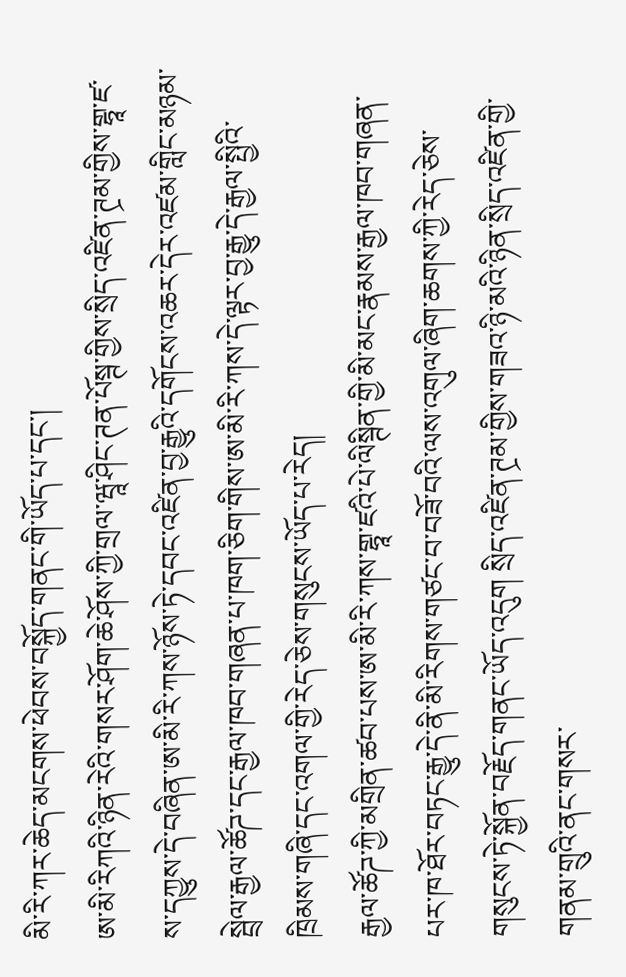མི་རི་ཀར་ཆེད་མངགས་ཕེབས་བསྐྱོད་གནང་གི་ཡོད་པ་དང་།
ཨ་མི་རིཀའི་ཉིན་རེའི་གསར་ཤོག་ཆེ་ཤོས་ཀྱི་གྲལ་ཝཱ་ཤིང་ཊན་པོསྚ་གྱིས་སྲིད་འཛིན་ཊྲམ་གྱིས་གྷཱ་ཛ་ས་དཀྱུས་དེ་བཞིན་ཨ་མི་རི་ཀས་ཉོས་ཏེ་དབང་འཛིན་བྱ་རྒྱུའི་དགོངས་འཆར་དེར་འཛམ་གླིང་མཉམ་སྦྲེལ་རྒྱལ་ཚོཌ་དང་རྒྱལ་ཁབ་གཞན་པ་ཁག་ཅིག་གིས་ཨ་མི་རི་ཀས་དེ་ལྟར་བྱ་རྒྱུ་དེ་རྒྱལ་སྤྱིའི་ཁྲིམས་གཞི་དང་འགལ་གྱི་རེད་ཅེས་གསུངས་ཡོད་པ་རེད།
རྒྱལ་ཚོཌ་ཀྱི་མགྲིན་ཚབ་པས་ཨ་མི་རི་ཀས་གྷཱ་ཛའི་པེ་ལིསྚིན་གྱི་མི་མང་རྣམས་རྒྱལ་ཁབ་གཞན་པར་ཁ་ཐོར་བཏང་རྒྱུ་དེ་ནི་མི་རིགས་གཙང་བ་བཟོ་བའི་ལས་འགུལ་ཞིག་ཆགས་ཀྱི་རེད་ཅེས་གསུངས་ཏེ་སྐྱོན་བརྗོད་གནང་ཡོད་འདུག སྲིད་འཛིན་ཊྲམ་གྱིས་གཟའ་ཉི་མའི་ཉིན་སྲིད་འཛིན་གྱི་གནམ་གྲུའི་ནང་གསར་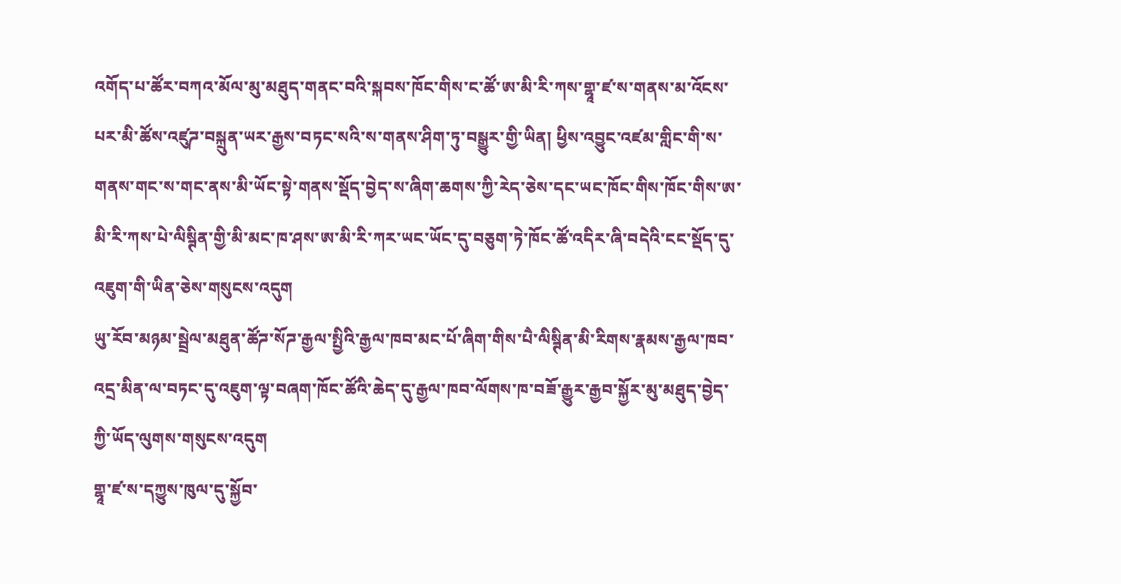འགོད་པ་ཚོར་བཀའ་མོལ་མུ་མཐུད་གནང་བའི་སྐབས་ཁོང་གིས་ང་ཚོ་ཨ་མི་རི་ཀས་གྷཱ་ཛ་ས་གནས་མ་འོངས་པར་མི་ཚོས་འཛུཌ་བསྐྲུན་ཡར་རྒྱས་བཏང་སའི་ས་གནས་ཤིག་ཏུ་བསྒྱུར་གྱི་ཡིན། ཕྱིས་འབྱུང་འཛམ་གླིང་གི་ས་གནས་གང་ས་གང་ནས་མི་ཡོང་སྟེ་གནས་སྡོད་བྱེད་ས་ཞིག་ཆགས་ཀྱི་རེད་ཅེས་དང་ཡང་ཁོང་གིས་ཁོང་གིས་ཨ་མི་རི་ཀས་པེ་ལིསྚིན་གྱི་མི་མང་ཁ་ཤས་ཨ་མི་རི་ཀར་ཡང་ཡོང་དུ་བཅུག་ཏེ་ཁོང་ཚོ་འདིར་ཞི་བདེའི་ངང་སྡོད་དུ་འཇུག་གི་ཡིན་ཅེས་གསུངས་འདུག
ཡུ་རོབ་མཉམ་སྦྲེལ་མཐུན་ཚོཌ་སོཌ་རྒྱལ་སྤྱིའི་རྒྱལ་ཁབ་མང་པོ་ཞིག་གིས་པཻ་ལིསྚིན་མི་རིགས་རྣམས་རྒྱལ་ཁབ་འདྲ་མིན་ལ་བཏང་དུ་འཇུག་ལྟ་བཞག་ཁོང་ཚོའི་ཆེད་དུ་རྒྱལ་ཁབ་ལོགས་ཁ་བཟོ་རྒྱུར་རྒྱབ་སྐྱོར་མུ་མཐུད་བྱེད་ཀྱི་ཡོད་ལུགས་གསུངས་འདུག
གྷཱ་ཛ་ས་དཀྱུས་ཁུལ་དུ་སྐྱོབ་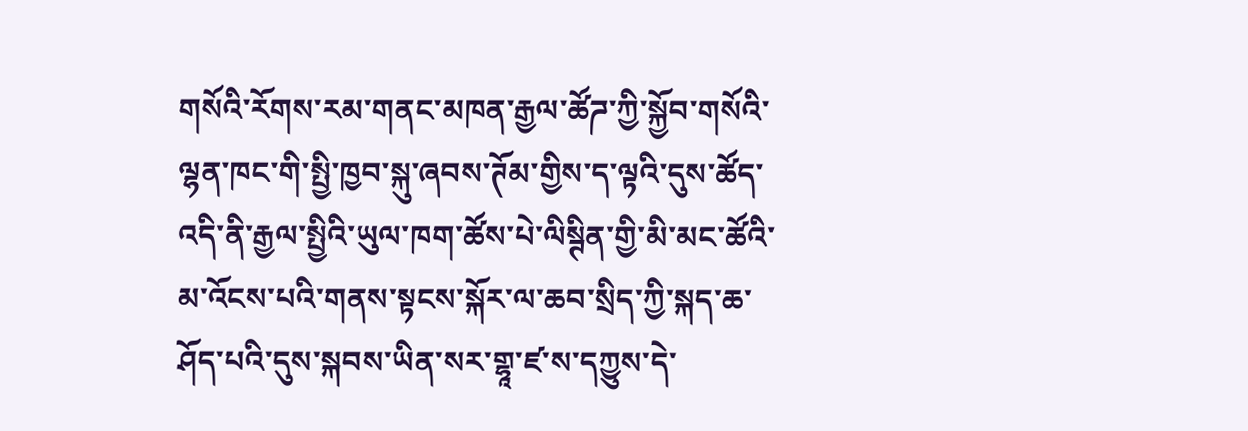གསོའི་རོགས་རམ་གནང་མཁན་རྒྱལ་ཚོཌ་ཀྱི་སྐྱོབ་གསོའི་ལྷན་ཁང་གི་སྤྱི་ཁྱབ་སྐུ་ཞབས་ཊོམ་གྱིས་ད་ལྟའི་དུས་ཚོད་འདི་ནི་རྒྱལ་སྤྱིའི་ཡུལ་ཁག་ཚོས་པེ་ལིསྚིན་གྱི་མི་མང་ཚོའི་མ་འོངས་པའི་གནས་སྟངས་སྐོར་ལ་ཆབ་སྲིད་ཀྱི་སྐད་ཆ་ཤོད་པའི་དུས་སྐབས་ཡིན་སར་གྷཱ་ཛ་ས་དཀྱུས་དེ་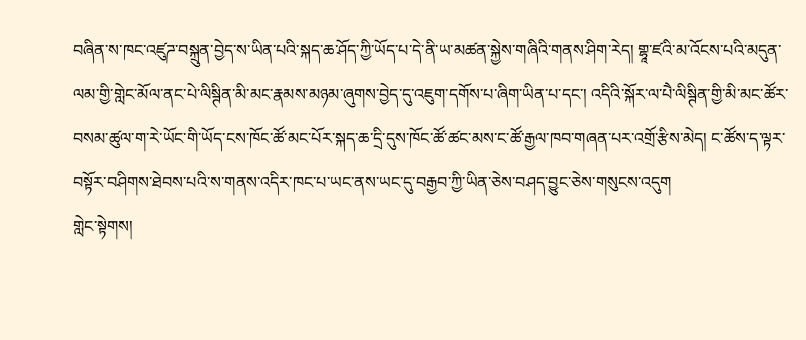བཞིན་ས་ཁང་འཛུཌ་བསྐྲུན་བྱེད་ས་ཡིན་པའི་སྐད་ཆ་ཤོད་ཀྱི་ཡོད་པ་དེ་ནི་ཡ་མཚན་སྐྱེས་གཞིའི་གནས་ཤིག་རེད། གྷཱ་ཛའི་མ་འོངས་པའི་མདུན་ལམ་གྱི་གླེང་མོལ་ནང་པེ་ལིསྚིན་མི་མང་རྣམས་མཉམ་ཞུགས་བྱེད་དུ་འཇུག་དགོས་པ་ཞིག་ཡིན་པ་དང་། འདིའི་སྐོར་ལ་པཻ་ལིསྚིན་གྱི་མི་མང་ཚོར་བསམ་ཚུལ་ག་རེ་ཡོང་གི་ཡོད་ངས་ཁོང་ཚོ་མང་པོར་སྐད་ཆ་དྲི་དུས་ཁོང་ཚོ་ཚང་མས་ང་ཚོ་རྒྱལ་ཁབ་གཞན་པར་འགྲོ་རྩིས་མེད། ང་ཚོས་ད་ལྟར་བསྟོར་བཤིགས་ཐེབས་པའི་ས་གནས་འདིར་ཁང་པ་ཡང་ནས་ཡང་དུ་བརྒྱབ་ཀྱི་ཡིན་ཅེས་བཤད་བྱུང་ཅེས་གསུངས་འདུག
གླེང་སྟེགས།